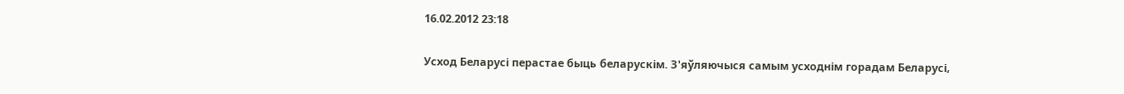16.02.2012 23:18

Усход Беларусі перастае быць беларускім. З'яўляючыся самым усходнім горадам Беларусі,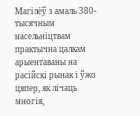Магілёў з амаль 380-тысячным насельніцтвам практычна цалкам арыентаваны на расійскі рынак і ўжо цяпер, як лічаць многія,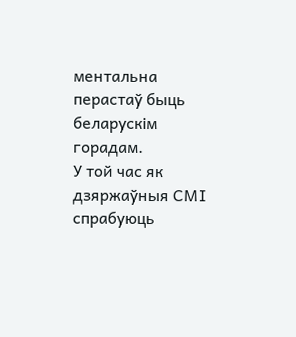ментальна перастаў быць беларускім горадам.
У той час як дзяржаўныя СМІ спрабуюць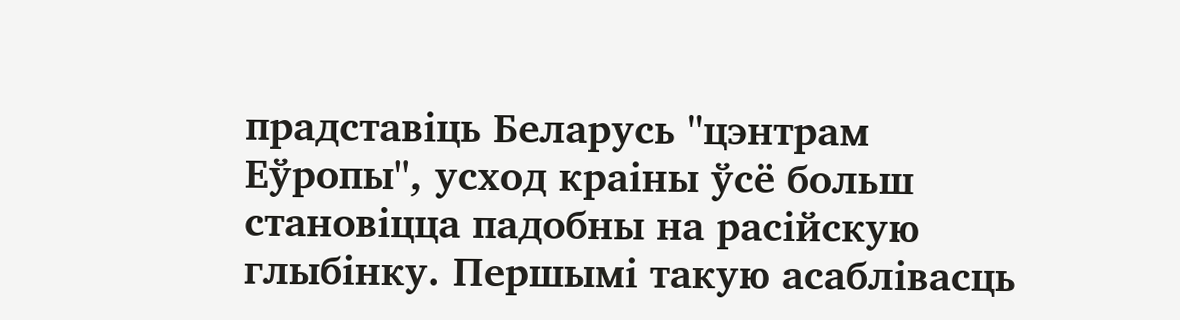прадставіць Беларусь "цэнтрам Еўропы", усход краіны ўсё больш становіцца падобны на расійскую глыбінку. Першымі такую асаблівасць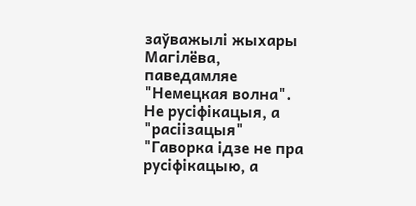заўважылі жыхары Магілёва, паведамляе "Немецкая волна".
Не русіфікацыя, а "расіізацыя"
"Гаворка ідзе не пра русіфікацыю, а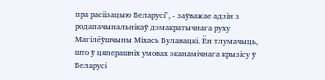пра расіізацыю Беларусі", - заўважае адзін з родапачынальнікаў дэмакратычнага руху Магілёўшчыны Міхась Булавацкі. Ён тлумачыць, што ў цяперашніх умовах эканамічнага крызісу ў Беларусі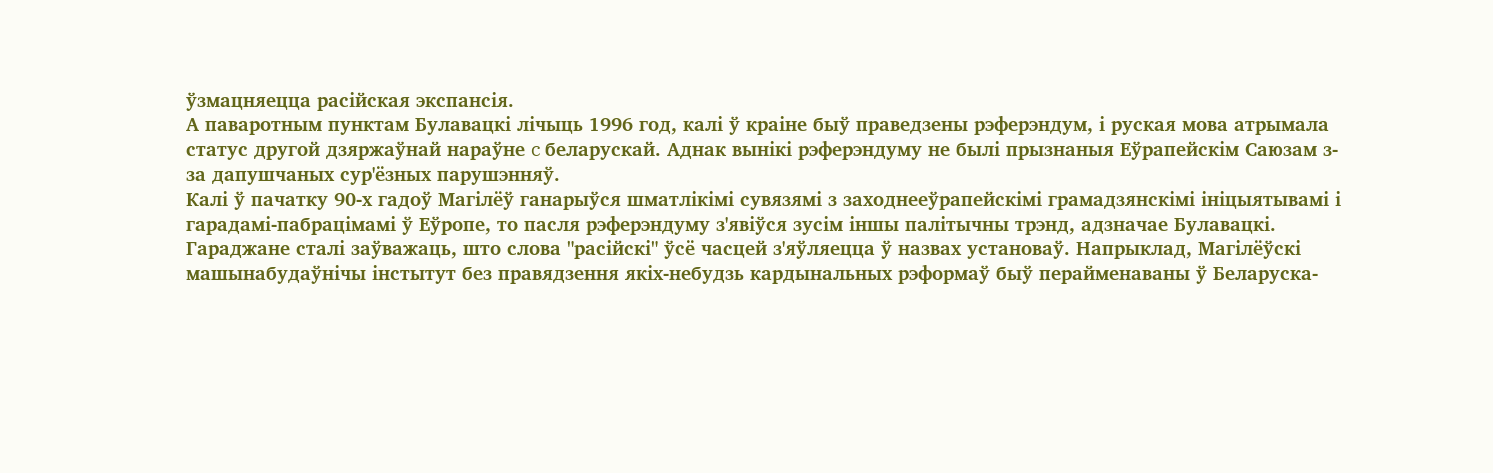ўзмацняецца расійская экспансія.
А паваротным пунктам Булавацкі лічыць 1996 год, калі ў краіне быў праведзены рэферэндум, і руская мова атрымала статус другой дзяржаўнай нараўне c беларускай. Аднак вынікі рэферэндуму не былі прызнаныя Еўрапейскім Саюзам з-за дапушчаных сур'ёзных парушэнняў.
Калі ў пачатку 90-х гадоў Магілёў ганарыўся шматлікімі сувязямі з заходнееўрапейскімі грамадзянскімі ініцыятывамі і гарадамі-пабрацімамі ў Еўропе, то пасля рэферэндуму з'явіўся зусім іншы палітычны трэнд, адзначае Булавацкі.
Гараджане сталі заўважаць, што слова "расійскі" ўсё часцей з'яўляецца ў назвах установаў. Напрыклад, Магілёўскі машынабудаўнічы інстытут без правядзення якіх-небудзь кардынальных рэформаў быў перайменаваны ў Беларуска-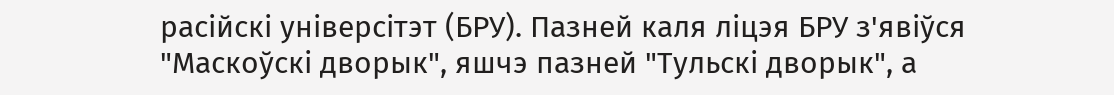расійскі універсітэт (БРУ). Пазней каля ліцэя БРУ з'явіўся "Маскоўскі дворык", яшчэ пазней "Тульскі дворык", а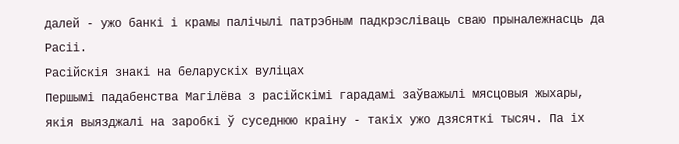далей - ужо банкі і крамы палічылі патрэбным падкрэсліваць сваю прыналежнасць да Расіі.
Расійскія знакі на беларускіх вуліцах
Першымі падабенства Магілёва з расійскімі гарадамі заўважылі мясцовыя жыхары, якія выязджалі на заробкі ў суседнюю краіну - такіх ужо дзясяткі тысяч. Па іх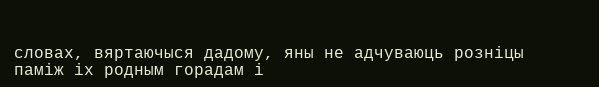словах, вяртаючыся дадому, яны не адчуваюць розніцы паміж іх родным горадам і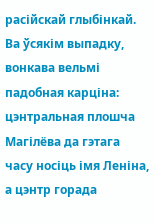расійскай глыбінкай. Ва ўсякім выпадку, вонкава вельмі падобная карціна: цэнтральная плошча Магілёва да гэтага часу носіць імя Леніна, а цэнтр горада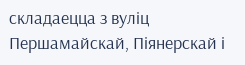складаецца з вуліц Першамайскай, Піянерскай і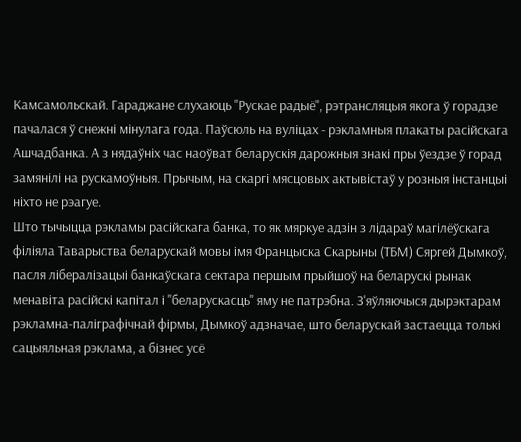Камсамольскай. Гараджане слухаюць "Рускае радыё", рэтрансляцыя якога ў горадзе пачалася ў снежні мінулага года. Паўсюль на вуліцах - рэкламныя плакаты расійскага Ашчадбанка. А з нядаўніх час наоўват беларускія дарожныя знакі пры ўездзе ў горад замянілі на рускамоўныя. Прычым, на скаргі мясцовых актывістаў у розныя інстанцыі ніхто не рэагуе.
Што тычыцца рэкламы расійскага банка, то як мяркуе адзін з лідараў магілёўскага філіяла Таварыства беларускай мовы імя Францыска Скарыны (ТБМ) Сяргей Дымкоў, пасля лібералізацыі банкаўскага сектара першым прыйшоў на беларускі рынак менавіта расійскі капітал і "беларускасць" яму не патрэбна. З'яўляючыся дырэктарам рэкламна-паліграфічнай фірмы, Дымкоў адзначае, што беларускай застаецца толькі сацыяльная рэклама, а бізнес усё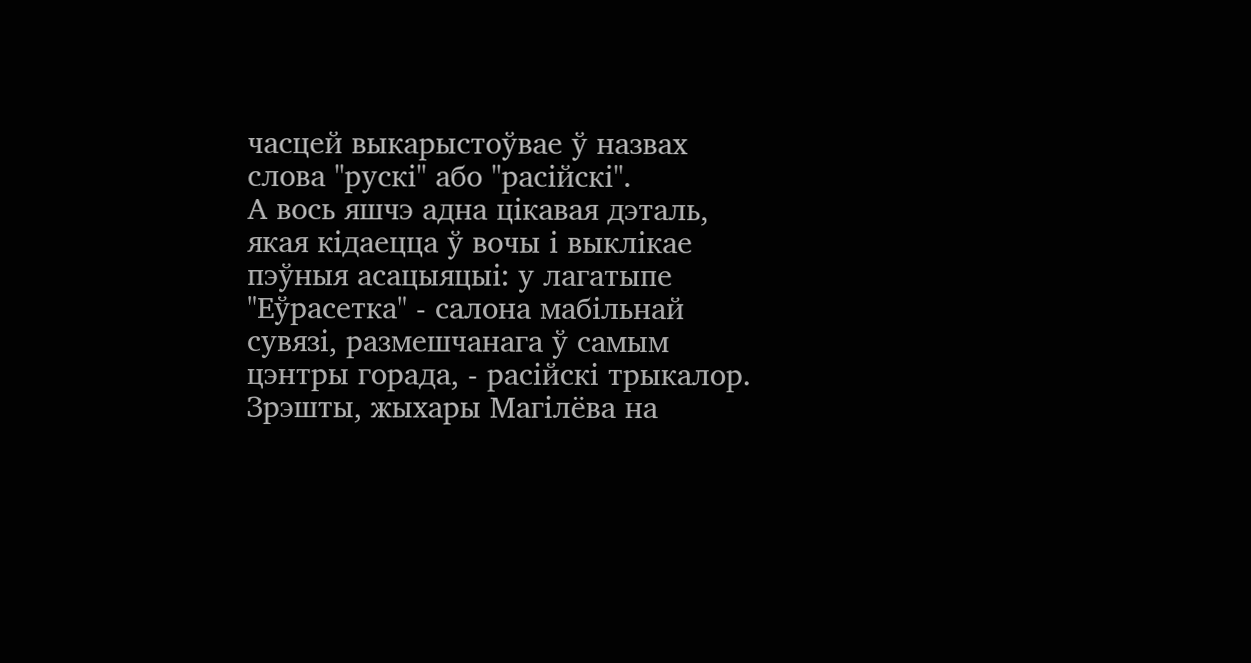часцей выкарыстоўвае ў назвах слова "рускі" або "расійскі".
А вось яшчэ адна цікавая дэталь, якая кідаецца ў вочы і выклікае пэўныя асацыяцыі: у лагатыпе "Еўрасетка" - салона мабільнай сувязі, размешчанага ў самым цэнтры горада, - расійскі трыкалор. Зрэшты, жыхары Магілёва на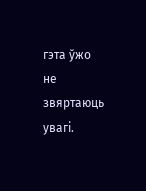гэта ўжо не звяртаюць увагі.